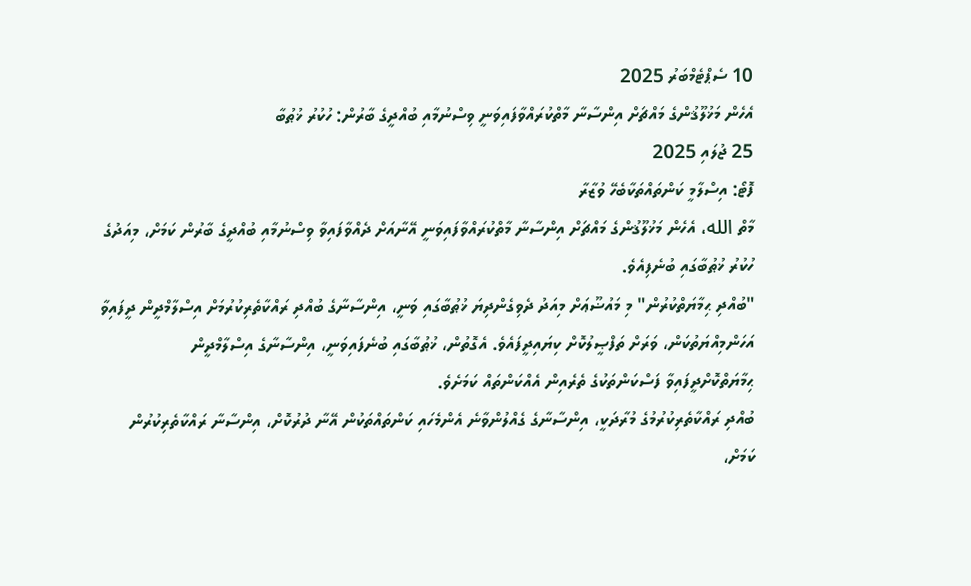10 ސެޕްޓެމްބަރު 2025
އެހެން މަޚުލޫޤުންގެ މައްޗަށް އިންސާނާ މާތްކުރައްވާފައިވަނީ ވިސްނުމާއި ބުއްދީގެ ބާރުން: ހުކުރު ޚުޠުބާ
25 ޖުލައި 2025
ފޮޓޯ: އިސްލާމީ ކަންތައްތަކާބެހޭ ވުޒާރާ
މާތް الله، އެހެން މަޚުލޫޤުންގެ މައްޗަށް އިންސާނާ މާތްކުރައްވާފައިވަނީ އޭނާއަށް ދެއްވާފައިވާ ވިސްނުމާއި ބުއްދީގެ ބާރުން ކަމަށް، މިއަދުގެ ހުކުރު ޚުޠުބާގައި ބުނެފިއެވެ.
"ބުއްދި ޙިމާޔަތްކުރުން" މި މައުޟޫޢަށް މިއަދު ދެވިގެންދިޔަ ޚުޠުބާގައި ވަނީ، އިންސާނާގެ ބުއްދި ރައްކާތެރިކުރުމަށް އިސްލާމްދީން ދީފައިވާ އަހަންމިއްޔަތުކަން، ވަރަށް ތަފްޞީލުކޮށް ކިޔައިދީފައެވެ. އެގޮތުން، ޚުޠުބާގައި ބުނެފައިވަނީ، އިންސާނާގެ އިސްލާމްދީން ޙިމާޔަތްކޮށްދީފައިވާ ފަސްކަންތަކުގެ ތެރެއިން އެއްކަންތައް ކަމަށެވެ.
ބުއްދި ރައްކާތެރިކުރުމުގެ މުރާދަކީ، އިންސާނާގެ ގެއްލުންވާނެ އެންމެހައި ކަންތައްތަކުން އޭނާ ދުރުކޮށް، އިންސާނާ ރައްކާތެރިކުރުން ކަމަށް،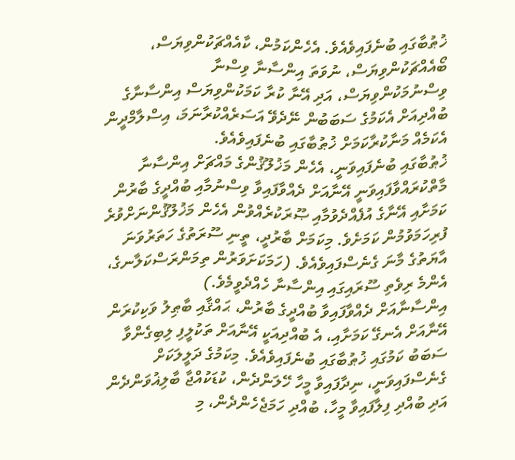ޚުޠުބާގައި ބުނެފައިވެއެވެ. އެހެންކަމުން، ކާއެއްޗަކުންވިޔަސް، ބޯއެއްޗަކުންވިޔަސް، ނުވަތަ އިންސާނާ ވިސްނާ ވިސްނުމަކުންވިޔަސް، އަދި އޭނާ ކުރާ ކަމަކުންވިޔަސް އިންސާނާގެ ބުއްދިއަށް އެކަމުގެ ސަބަބުން ނޭދެވޭ އަސަރެއްކުރާނަމަ، އިސްލާމްދީން އެކަމެއް މަނާކުރާކަމަށް ޚުޠުބާގައި ބުނެފައިވެއެވެ.
ޚުޠުބާގައި ބުނެފައިވަނީ، އެހެން މަޚުލޫޤުންގެ މައްޗަށް އިންސާނާ މާތްކުރައްވާފައިވަނީ އޭނާއަށް ދެއްވާފައިވާ ވިސްނުމާއި ބުއްދީގެ ބާރުން ކަމަށާއި އޭނާގެ އުފެއްދެވުމާއި ޞޫރަކުރެއްވުން އެހެން މަޚުލޫޤުންނަށްވުރެ ފުރިހަމަވުމުން ކަމަށެވެ. މިކަމަށް ބާރުދީ، ތީނި ސޫރަތުގެ ހަތަރުވަނަ އާޔަތުގެ މާނަ ގެނެސްފައިވެއެވެ. (ހަމަކަށަވަރުން ތިމަންރަސްކަލާނގެ، އެންމެ ރިވެތި ސޫރައިގައި އިންސާނާ ހެއްދެވީމެވެ.)
އިންސާނާއަށް ދެއްވާފައިވާ ބުއްދީގެ ބާރުން، ޙައްޤާއި ބާޠިލު ވަކިކުރަން އޭނާއަށް އެނގޭ ކަމަށާއި، އެ ބުއްދިއަކީ އޭނާއަށް ތަކުލީފި ލިބިގެންވާ ސަބަބު ކަމުގައި ޚުޠުބާގައި ބުނެފައިވެއެވެ. މިކަމުގެ ދަލީލަކަށް ގެނެސްފައިވަނީ، ނިދާފައިވާ މީހާ ހޭލަންދެން، ކުޑަކުއްޖާ ބާލިޣުވަންދެން އަދި ބުއްދި ފިލާފައިވާ މީހާ، ބުއްދި ހަމަޖެހެންދެން، މި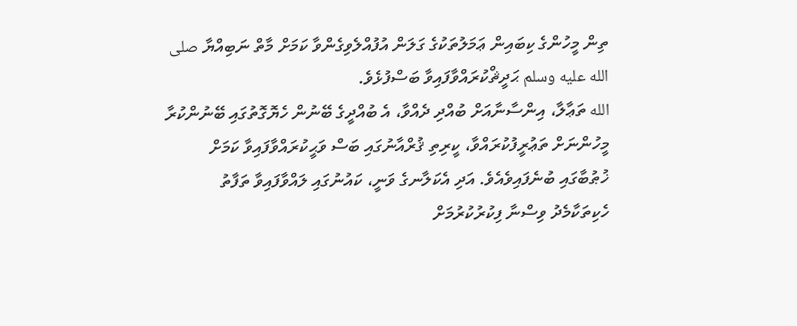ތިން މީހުންގެ ކިބައިން ޢަމަލުތަކުގެ ގަލަން އުފުއްލެވިގެންވާ ކަމަށް މާތް ނަބިއްޔާ صلى الله عليه وسلم ޙަދީޘްކުރައްވާފައިވާ ބަސްފުޅެވެ.
الله ތަޢާލާ، އިންސާނާއަށް ބުއްދި ދެއްވާ، އެ ބުއްދީގެ ބޭނުން ހެޔޮގޮތުގައި ބޭނުންކުރާ މީހުންނަށް ތަޢުރީފުކުރައްވާ، ކީރިތި ޤުރްއާނުގައި ބަސް ވަޙީކުރައްވާފައިވާ ކަމަށް ޚުޠުބާގައި ބުނެފައިވެއެވެ. އަދި އެކަލާނގެ ވަނީ، ކައުނުގައި ލައްވާފައިވާ ތަފާތު ހެކިތަކާމެދު ވިސްނާ ފިކުރުކުރުމަށް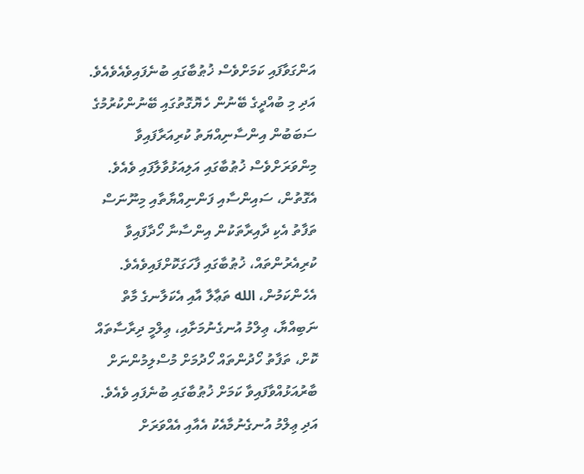އަންގަވާފައި ކަމަށްވެސް ޚުޠުބާގައި ބުނެފައިވެއެވެއެވެ. އަދި މި ބުއްދީގެ ބޭނުން ހެޔޮގޮތުގައި ބޭނުންކުރުމުގެ ސަބަބުން އިންސާނިއްޔަތު ކުރިއަރާފައިވާ މިންވަރަށްވެސް ޚުޠުބާގައި އަލިއަޅުވާލާފައި ވެއެވެ. އެގޮތުން، ސައިންސާއި ފަންނިއްޔާތާއި މިނޫނަސް ތަފާތު އެކި ދާއިރާތަކުން އިންސާނާ ހޯދާފައިވާ ކުރިއެރުންތައް، ޚުޠުބާގައި ފާހަގަކޮށްފައިވެއެވެ. އެހެންކަމުން، الله ތަޢާލާ އާއި އެކަލާނގެ މާތް ނަބިއްޔާ، ޢިލްމު އުނގެނުމަށާއި، ޢިލްމީ ދިރާސާތައް ކޮށް، ތަފާތު ހޯދުންތައް ހޯދުމަށް މުސްލިމުންނަށް ބާރުއަޅުއްވާފައިވާ ކަމަށް ޚުޠުބާގައި ބުނެފައި ވެއެވެ. އަދި ޢިލްމު އުނގެނުމާއެކު އެއާއި އެއްވަރަށް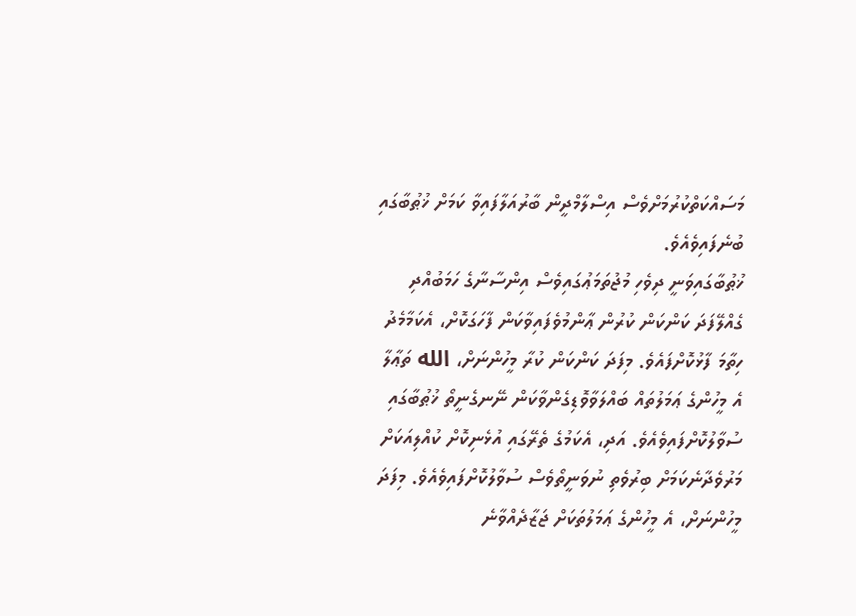މަސައްކަތްކުރުމަށްވެސް އިސްލާމްދީން ބާރުއަލާފައިވާ ކަމަށް ޚުޠުބާގައި ބުނެފައިވެއެވެ.
ޚުޠުބާގައިވަނީ ދިވެހި މުޖުތަމަޢުގައިވެސް އިންސާނާގެ ހަމަބުއްދި ގެއްލޭފަދަ ކަންކަން ކުރުން ޢާންމުވެފައިވާކަން ފާހަގަކޮށް، އެކަމާމެދު ހިތާމަ ފާޅުކޮށްފައެވެ. މިފަދަ ކަންކަން ކުރާ މީހުންނަށް، الله ތަޢާލާ އެ މީހުންގެ ޢަމަލުތައް ބައްލަވާވޮޑިގެންވާކަން ނޭނގެނީތޯ ޚުޠުބާގައި ސުވާލުކޮށްފައިވެއެވެ. އަދި، އެކަމުގެ ތެރޭގައި އުޅެނިކޮށް ކުއްލިއަކަށް މަރުވެދާނެކަމަށް ބިރުވެތި ނުވަނީތޯވެސް ސުވާލުކޮށްފައިވެއެވެ. މިފަދަ މީހުންނަށް، އެ މީހުންގެ ޢަމަލުތަކަށް ޖަޒާދެއްވާނެ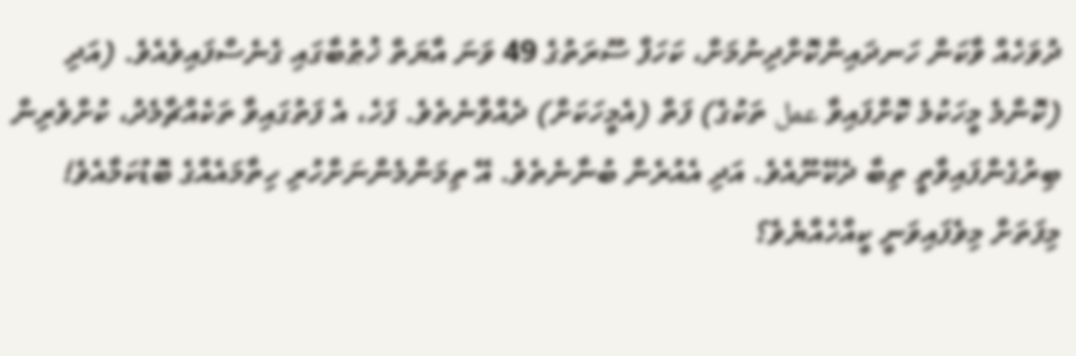ދުވަހެއް ވާކަން ހަނދައިންކޮށްދިނުމަށް، ކަހަފް ސޫރަތުގެ 49 ވަނަ އާޔަތް ޚުޠުބާގައި ގެނެސްފައިވެއެވެ. (އަދި (ކޮންމެ މީހަކުމެ ކޮށްފައިވާ عمل ތަކުގެ) ފަތް (އެމީހަކަށް) ދެއްވާނެތެވެ. ފަހެ، އެ ފަތުގައިވާ ތަކެއްޗާމެދު، ކުށްވެރިން ބިރުގެންފައިވާތީ ތިބާ ދެކޭނޫއެވެ. އަދި އެއުރެން ބުނާނެތެވެ. އޭ ތިމަންމެންނަށްހުރި ހިތާމައެއްގެ ބޮޑުކަމާއެވެ! މިފަތަށް މިވެފައިވަނީ ކީއްހެއްޔެވެ؟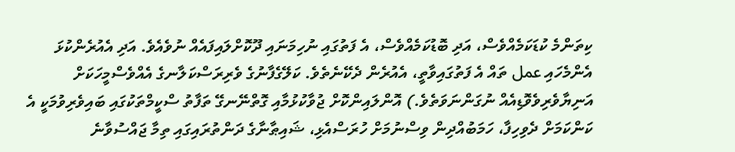ކިތަންމެ ކުޑަކަމެއްވެސް، އަދި ބޮޑުކަމެއްވެސް، އެ ފަތުގައި ނުހިމަނައި ދޫކޮށްލައިފައެއް ނުވެއެވެ. އަދި އެއުރެންކުޅަ އެންމެހައި عمل ތައް އެ ފަތުގައިވާތީ، އެއުރެން ދެކޭނެތެވެ. ކަލޭގެފާނުގެ ވެރިރަސްކަލާނގެ އެއްވެސްމީހަކަށް އަނިޔާވެރިވެވޮޑިއެއް ނުގަންނަވަތެވެ.) އޮންލައިންކޮށް ޖުވާކުޅުމާއި ގޮތްނޭނގޭ ތަފާތު ސްކީމްތަކުގައި ބައިވެރިވުމަކީ އެ ކަންކަމަށް ދެވިހިފާ، ހަމަބުއްދިން ވިސްނުމަށް ހުރަސްއެޅި، ޝައިޠާނާގެ ދަންތުރައިގައި ތިމާ ޖައްސުވާނެ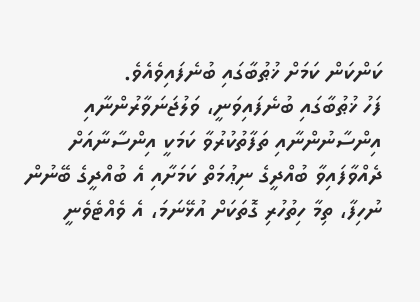ކަންކަން ކަމަށް ޚުޠުބާގައި ބުނެފައިވެއެވެ.
ފަހު ޚުޠުބާގައި ބުނެފައިވަނީ، ވަލުޖަނަވާރުންނާއި އިންސާނުންނާއި ތަފާތުކުރުވާ ކަމަކީ އިންސާނާއަށް ދެއްވާފައިވާ ބުއްދީގެ ނިޢުމަތް ކަމަށާއި އެ ބުއްދީގެ ބޭނުން ނުހިފާ، ތިމާ ހިތުހުރި ގޮތަކަށް އުޅޭނަމަ، އެ ވެއްޓެވެނީ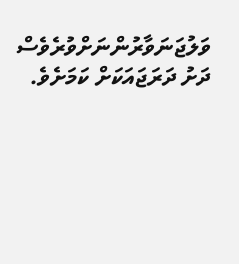ވަލުޖަނަވާރުންނަށްވުރެވެސް ދަށު ދަރަޖައަކަށް ކަމަށެވެ.